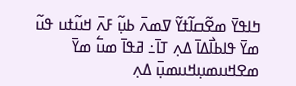ߤߊߟߌ߫ ߘߐ߬ߛߊ߬ߙߌ߬ ߜߘߍ߫ ߕߎ߲߬ ߓߍ߫ ߞߎ߬ߙߎ ߟߎ߬ ߘߌ߫ ߟߊߕߊ߯ߡߊ߫ ߡߍ߲ ߠߊ߫߸ ߥߟߊ߫ ߘߎ߱ ߘߌ߫ ߘߐߞߎߘߎ߲ߞߎߘߎ߲߫ ߡߍ߲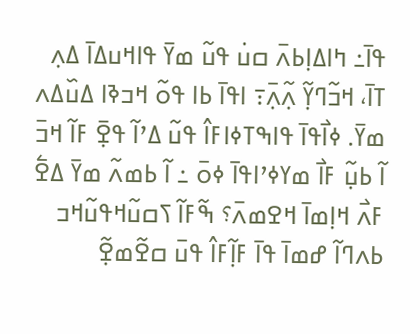ߟߊ߫߸ ߤߊߡߊ߲ߕߍ߫ ߛߎ߭ ߟߎ߬ ߘߌ߫ ߟߊߞߎߡߊ߫ ߡߍ߲ ߠߊ߫، ߞߏ߬ߣߌ߲߬ ߍ߲߬ߍ߲߫߹ ߊߟߊ߫ ߕߊ ߟߋ߬ ߞߏߢߊ ߡߎ߰ߡߍ ߘߌ߫. ߦߊ߯ߟߊ߫ ߟߊߒߠߦߊߓߊ߮ ߟߎ߬ ߡߴߊ߬ ߟߐ߲߫ ߓߊ߬ ߞߏ߫ ߊ߬ ߕߎ߲߬ ߓߊ߯ ߘߌߦߴߊߟߊ߫ ߦߋ߫ ߸ ߊ߬ ߕߘߍ߬ ߘߌ߫ ߡߐ߱ ߓߍ߯ ߞߊ߲ߘߊ߫ ߞߐߘߍ߫؟ ߒ߬ߓߊ߬ ߖߛߎ߬ߞߟߎ߬ߞߏ ߕߍߣߊ߬ ߝߘߊ߫ ߟߊ߫ ߓߊ߲߬ߓߊ߮ ߟߎ߫ ߛߐ߬ߘߐ߲߬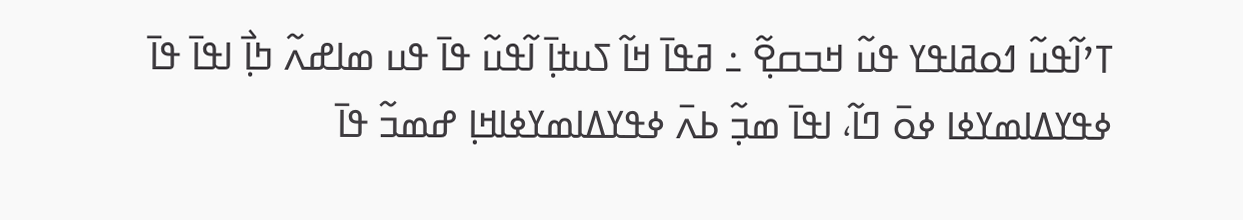ߠߴߊ߬ߟߎ߬ ߗߋߥߊߟߌ ߟߎ߬ ߞߏߛߐ߲߬ ߸ ߥߟߊ߫ ߞߊ߬ ߖߎߙߊ߲߫ ߊ߬ߟߎ߬ ߟߊ߫ ߟߎ ߘߊߝߍ߬ ߤߊ߲߯ ߊߟߊ߫ ߟߊ߫ ߦߟߌߡߊߘߌߦߊ ߦߋ߫ ߣߊ߬، ߊߟߊ߫ ߘߏ߲߬ ߕߍ߫ ߦߟߌߡߊߘߌߦߊߞߊ߲ ߝߘߏ߬ ߟߊ߫